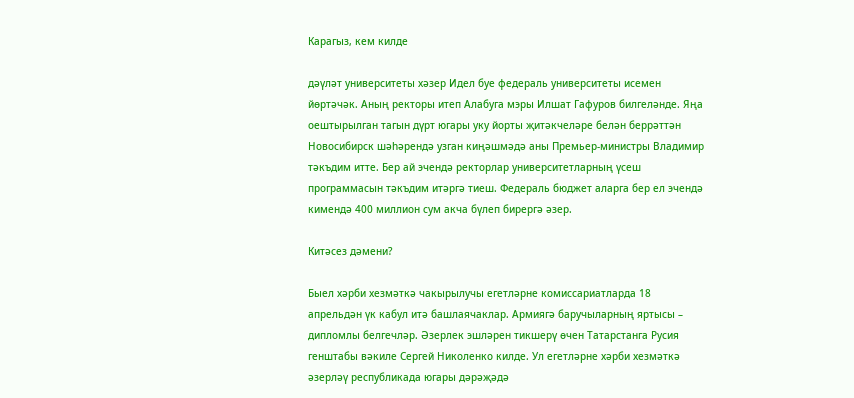Карагыз, кем килде

дәүләт университеты хәзер Идел буе федераль университеты исемен йөртәчәк. Аның ректоры итеп Алабуга мэры Илшат Гафуров билгеләнде. Яңа оештырылган тагын дүрт югары уку йорты җитәкчеләре белән беррәттән Новосибирск шәһәрендә узган киңәшмәдә аны Премьер-министры Владимир тәкъдим итте. Бер ай эчендә ректорлар университетларның үсеш программасын тәкъдим итәргә тиеш. Федераль бюджет аларга бер ел эчендә кимендә 400 миллион сум акча бүлеп бирергә әзер.

Китәсез дәмени?

Быел хәрби хезмәткә чакырылучы егетләрне комиссариатларда 18 апрельдән үк кабул итә башлаячаклар. Армиягә баручыларның яртысы – дипломлы белгечләр. Әзерлек эшләрен тикшерү өчен Татарстанга Русия генштабы вәкиле Сергей Николенко килде. Ул егетләрне хәрби хезмәткә әзерләү республикада югары дәрәҗәдә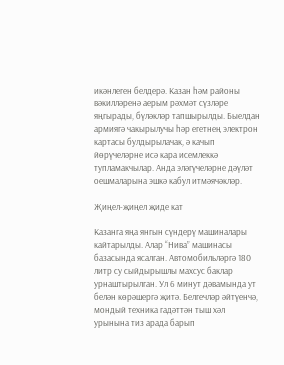икәнлеген белдерә. Казан һәм районы вәкилләренә аерым рәхмәт сүзләре яңгырады, бүләкләр тапшырылды. Быелдан армиягә чакырылучы һәр егетнең электрон картасы булдырылачак, ә качып йөрүчеләрне исә кара исемлеккә тупламакчылар. Анда эләгүчеләрне дәүләт оешмаларына эшкә кабул итмәячәкләр.

Җиңел-җиңел җиде кат

Казанга яңа янгын сүндерү машиналары кайтарылды. Алар “Нива” машинасы базасында ясалган. Автомобильләргә 180 литр су сыйдырышлы махсус баклар урнаштырылган. Ул 6 минут дәвамында ут белән көрәшергә җитә. Белгечләр әйтүенчә, мондый техника гадәттән тыш хәл урынына тиз арада барып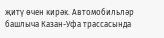җитү өчен кирәк. Автомобильләр башлыча Казан-Уфа трассасында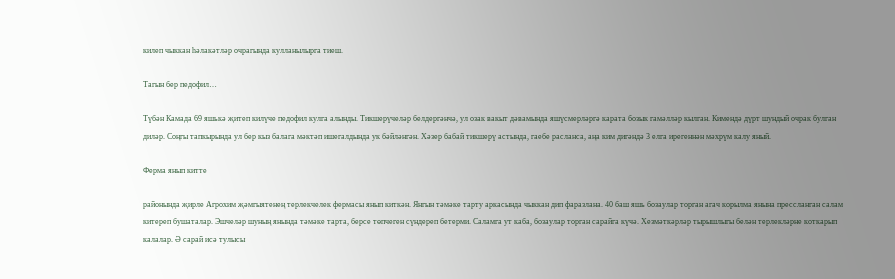килеп чыккан һәлакәтләр очрагында кулланылырга тиеш.

Тагын бер педофил…

Түбән Камада 69 яшькә җитеп килүче педофил кулга алынды. Тикшерүчеләр белдергәнчә, ул озак вакыт дәвамында яшүсмерләргә карата бозык гамәлләр кылган. Кимендә дүрт шундый очрак булган диләр. Соңгы тапкырында ул бер кыз балага мәктәп ишегалдында ук бәйләнгән. Хәзер бабай тикшерү астында, гаебе расланса, аңа ким дигәндә 3 елга ирегеннән мәхрүм калу яный.

Ферма янып китте

районында җирле Агрохим җәмгыятенең терлекчелек фермасы янып киткән. Янгын тәмәке тарту аркасында чыккан дип фаразлана. 40 баш яшь бозаулар торган агач корылма янына прессланган салам китереп бушаталар. Эшчеләр шуның янында тәмәке тарта, берсе төпчеген сүндереп бетерми. Саламга ут каба, бозаулар торган сарайга күчә. Хезмәткәрләр тырышлыгы белән терлекләрне коткарып калалар. Ә сарай исә тулысы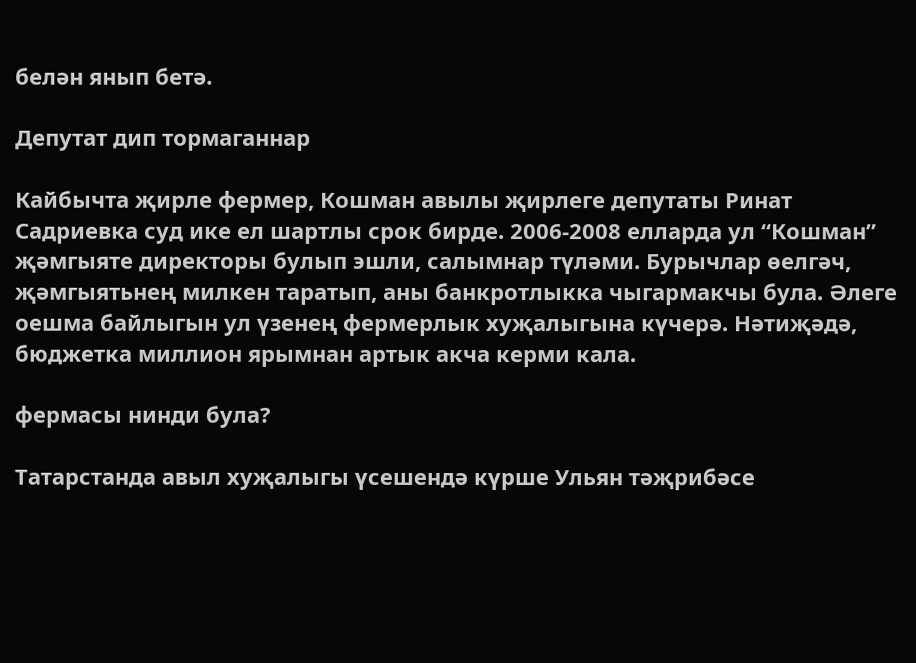белән янып бетә.

Депутат дип тормаганнар

Кайбычта җирле фермер, Кошман авылы җирлеге депутаты Ринат Садриевка суд ике ел шартлы срок бирде. 2006-2008 елларда ул “Кошман” җәмгыяте директоры булып эшли, салымнар түләми. Бурычлар өелгәч, җәмгыятьнең милкен таратып, аны банкротлыкка чыгармакчы була. Әлеге оешма байлыгын ул үзенең фермерлык хуҗалыгына күчерә. Нәтиҗәдә, бюджетка миллион ярымнан артык акча керми кала.

фермасы нинди була?

Татарстанда авыл хуҗалыгы үсешендә күрше Ульян тәҗрибәсе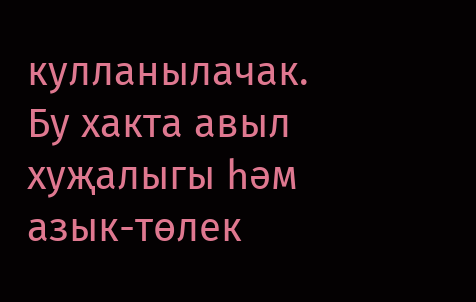кулланылачак. Бу хакта авыл хуҗалыгы һәм азык-төлек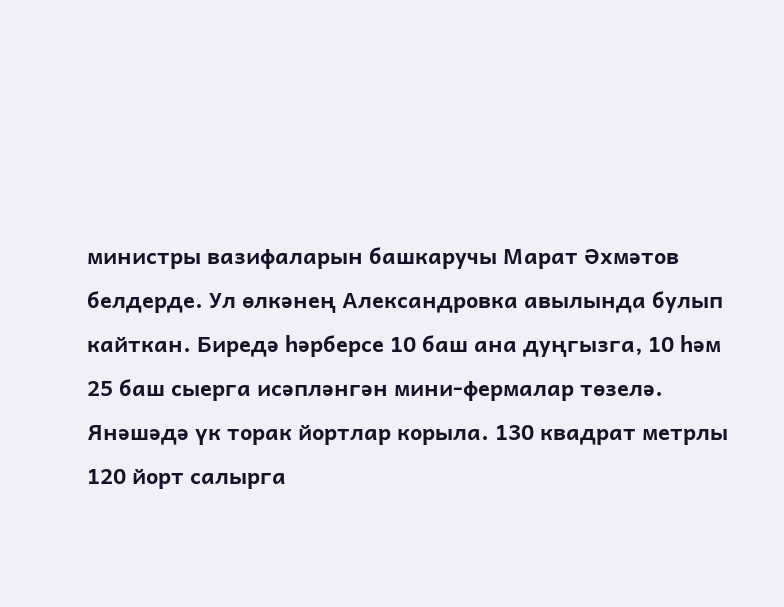министры вазифаларын башкаручы Марат Әхмәтов белдерде. Ул өлкәнең Александровка авылында булып кайткан. Биредә һәрберсе 10 баш ана дуңгызга, 10 һәм 25 баш сыерга исәпләнгән мини-фермалар төзелә. Янәшәдә үк торак йортлар корыла. 130 квадрат метрлы 120 йорт салырга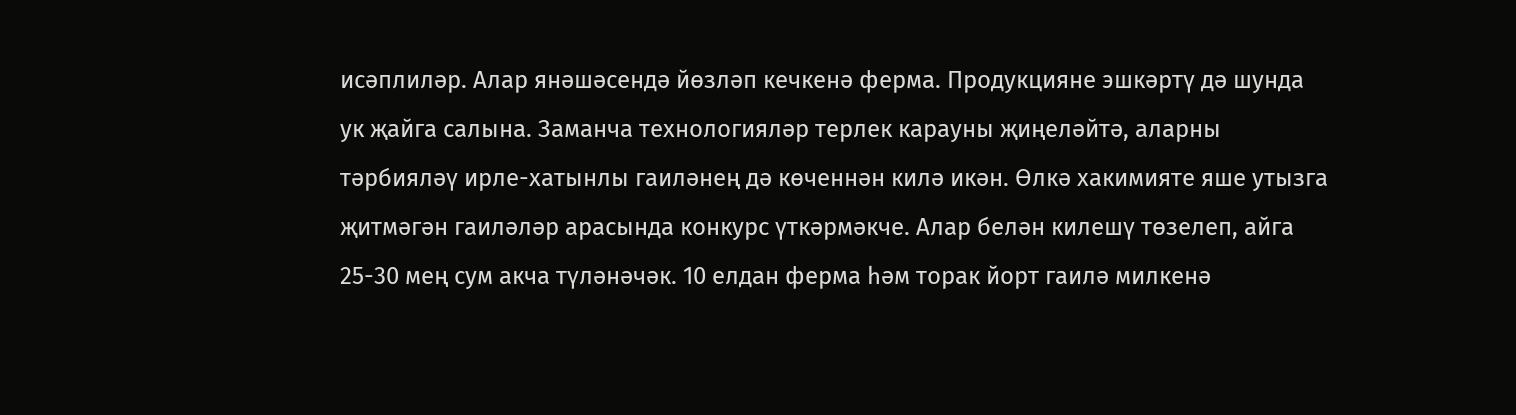исәплиләр. Алар янәшәсендә йөзләп кечкенә ферма. Продукцияне эшкәртү дә шунда ук җайга салына. Заманча технологияләр терлек карауны җиңеләйтә, аларны тәрбияләү ирле-хатынлы гаиләнең дә көченнән килә икән. Өлкә хакимияте яше утызга җитмәгән гаиләләр арасында конкурс үткәрмәкче. Алар белән килешү төзелеп, айга 25-30 мең сум акча түләнәчәк. 10 елдан ферма һәм торак йорт гаилә милкенә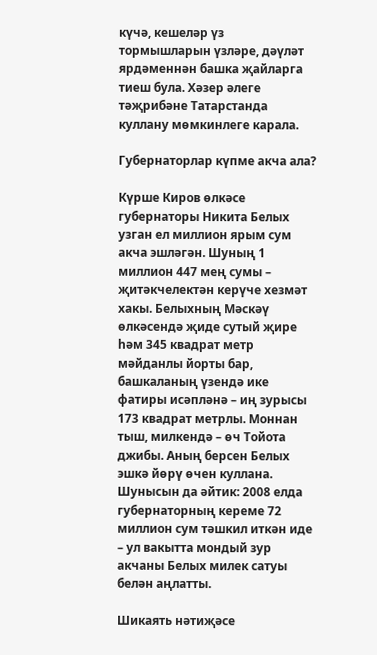күчә, кешеләр үз тормышларын үзләре, дәүләт ярдәменнән башка җайларга тиеш була. Хәзер әлеге тәҗрибәне Татарстанда куллану мөмкинлеге карала.

Губернаторлар күпме акча ала?

Күрше Киров өлкәсе губернаторы Никита Белых узган ел миллион ярым сум акча эшләгән. Шуның 1 миллион 447 мең сумы – җитәкчелектән керүче хезмәт хакы. Белыхның Мәскәү өлкәсендә җиде сутый җире һәм 345 квадрат метр мәйданлы йорты бар, башкаланың үзендә ике фатиры исәпләнә – иң зурысы 173 квадрат метрлы. Моннан тыш, милкендә – өч Тойота джибы. Аның берсен Белых эшкә йөрү өчен куллана. Шунысын да әйтик: 2008 елда губернаторның кереме 72 миллион сум тәшкил иткән иде – ул вакытта мондый зур акчаны Белых милек сатуы белән аңлатты.

Шикаять нәтиҗәсе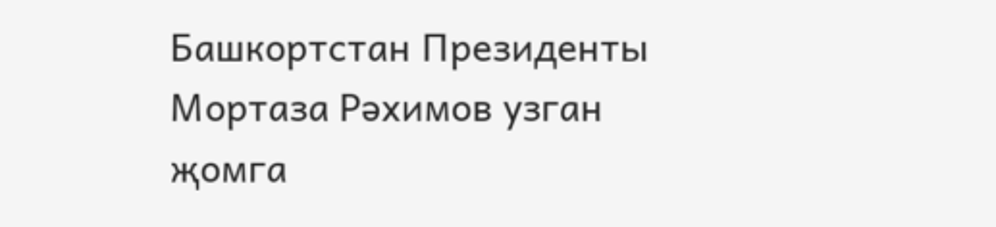Башкортстан Президенты Мортаза Рәхимов узган җомга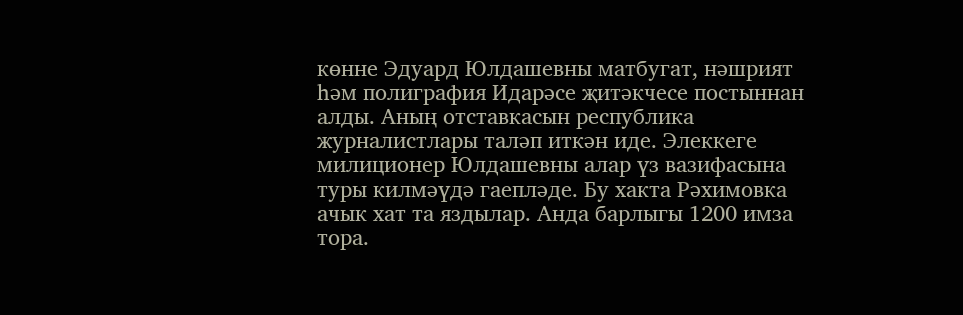көнне Эдуард Юлдашевны матбугат, нәшрият һәм полиграфия Идарәсе җитәкчесе постыннан алды. Аның отставкасын республика журналистлары таләп иткән иде. Элеккеге милиционер Юлдашевны алар үз вазифасына туры килмәүдә гаепләде. Бу хакта Рәхимовка ачык хат та яздылар. Анда барлыгы 1200 имза тора.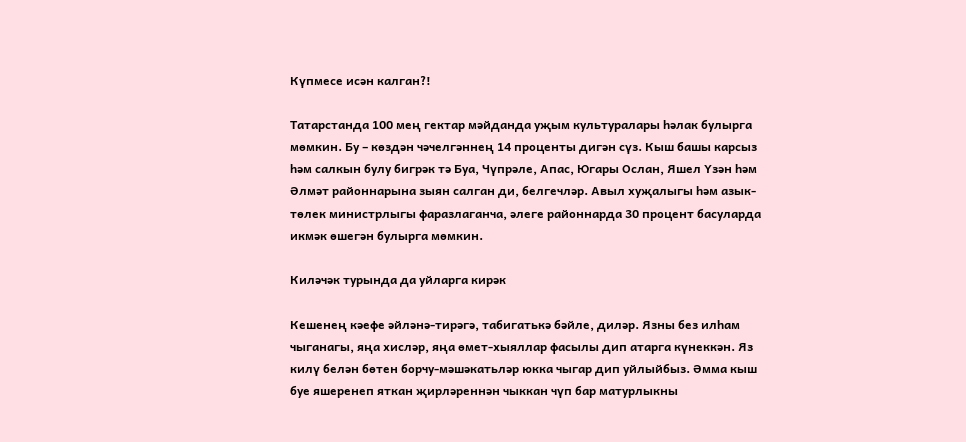Күпмесе исән калган?!

Татарстанда 100 мең гектар мәйданда уҗым культуралары һәлак булырга мөмкин. Бу – көздән чәчелгәннең 14 проценты дигән сүз. Кыш башы карсыз һәм салкын булу бигрәк тә Буа, Чүпрәле, Апас, Югары Ослан, Яшел Үзән һәм Әлмәт районнарына зыян салган ди, белгечләр. Авыл хуҗалыгы һәм азык-төлек министрлыгы фаразлаганча, әлеге районнарда 30 процент басуларда икмәк өшегән булырга мөмкин.

Киләчәк турында да уйларга кирәк

Кешенең кәефе әйләнә-тирәгә, табигатькә бәйле, диләр. Язны без илһам чыганагы, яңа хисләр, яңа өмет-хыяллар фасылы дип атарга күнеккән. Яз килү белән бөтен борчу-мәшәкатьләр юкка чыгар дип уйлыйбыз. Әмма кыш буе яшеренеп яткан җирләреннән чыккан чүп бар матурлыкны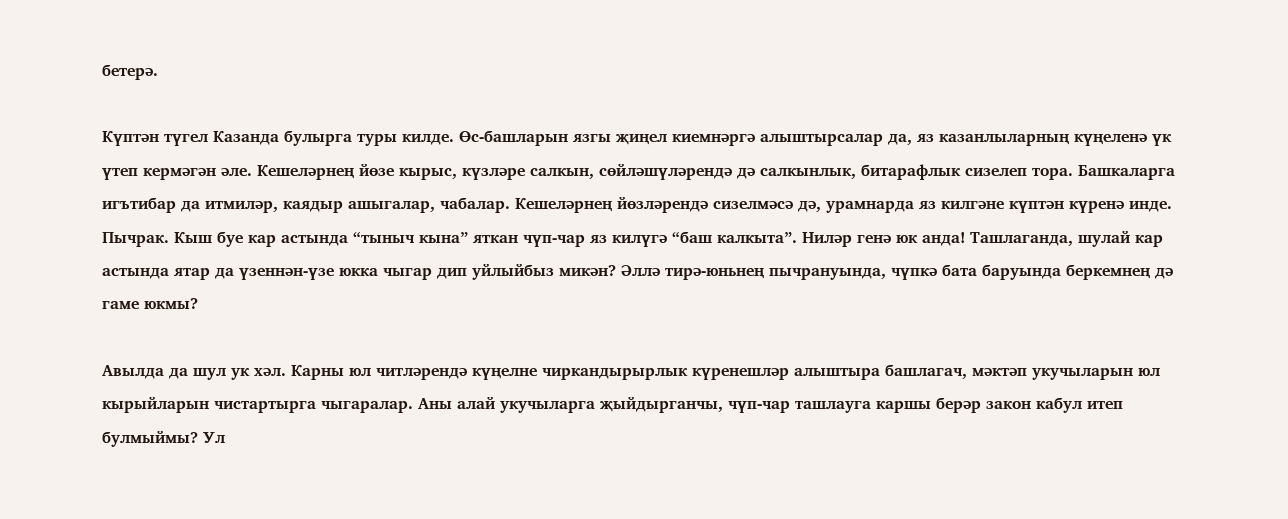бетерә.

Күптән түгел Казанда булырга туры килде. Өс-башларын язгы җиңел киемнәргә алыштырсалар да, яз казанлыларның күңеленә үк үтеп кермәгән әле. Кешеләрнең йөзе кырыс, күзләре салкын, сөйләшүләрендә дә салкынлык, битарафлык сизелеп тора. Башкаларга игътибар да итмиләр, каядыр ашыгалар, чабалар. Кешеләрнең йөзләрендә сизелмәсә дә, урамнарда яз килгәне күптән күренә инде. Пычрак. Кыш буе кар астында “тыныч кына” яткан чүп-чар яз килүгә “баш калкыта”. Ниләр генә юк анда! Ташлаганда, шулай кар астында ятар да үзеннән-үзе юкка чыгар дип уйлыйбыз микән? Әллә тирә-юньнең пычрануында, чүпкә бата баруында беркемнең дә гаме юкмы?

Авылда да шул ук хәл. Карны юл читләрендә күңелне чиркандырырлык күренешләр алыштыра башлагач, мәктәп укучыларын юл кырыйларын чистартырга чыгаралар. Аны алай укучыларга җыйдырганчы, чүп-чар ташлауга каршы берәр закон кабул итеп булмыймы? Ул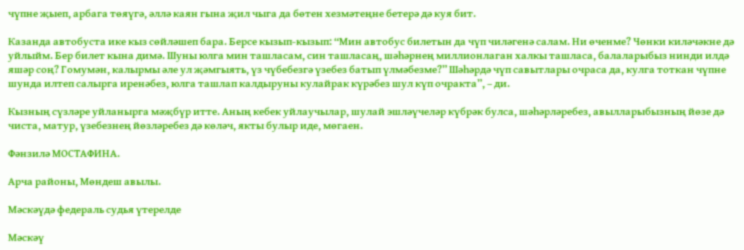чүпне җыеп, арбага төяүгә, әллә каян гына җил чыга да бөтен хезмәтеңне бетерә дә куя бит.

Казанда автобуста ике кыз сөйләшеп бара. Берсе кызып-кызып: “Мин автобус билетын да чүп чиләгенә салам. Ни өченме? Чөнки киләчәкне дә уйлыйм. Бер билет кына димә. Шуны юлга мин ташласам, син ташласаң, шәһәрнең миллионлаган халкы ташласа, балаларыбыз нинди илдә яшәр соң? Гомумән, калырмы әле ул җәмгыять, үз чүбебезгә үзебез батып үлмәбезме?” Шәһәрдә чүп савытлары очраса да, кулга тоткан чүпне шунда илтеп салырга иренәбез, юлга ташлап калдыруны кулайрак күрәбез шул күп очракта”, – ди.

Кызның сүзләре уйланырга мәҗбүр итте. Аның кебек уйлаучылар, шулай эшләүчеләр күбрәк булса, шәһәрләребез, авылларыбызның йөзе дә чиста, матур, үзебезнең йөзләребез дә көләч, якты булыр иде, мөгаен.

Фәнзилә МОСТАФИНА.

Арча районы, Мөндеш авылы.

Мәскәүдә федераль судья үтерелде

Мәскәү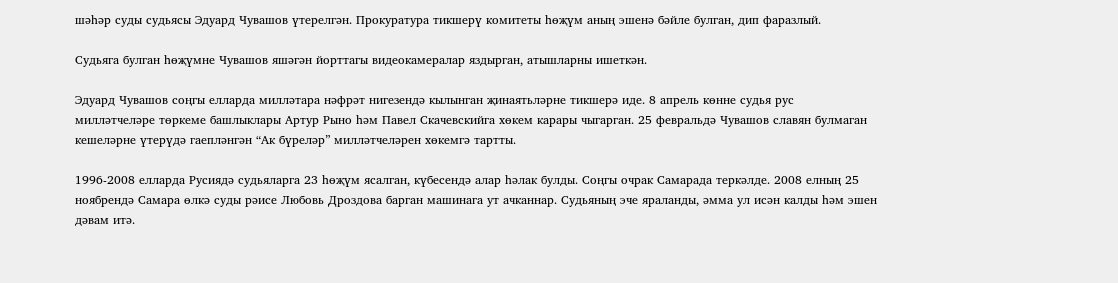шәһәр суды судьясы Эдуард Чувашов үтерелгән. Прокуратура тикшерү комитеты һөҗүм аның эшенә бәйле булган, дип фаразлый.

Судьяга булган һөҗүмне Чувашов яшәгән йорттагы видеокамералар яздырган, атышларны ишеткән.

Эдуард Чувашов соңгы елларда милләтара нәфрәт нигезендә кылынган җинаятьләрне тикшерә иде. 8 апрель көнне судья рус милләтчеләре төркеме башлыклары Артур Рыно һәм Павел Скачевскийга хөкем карары чыгарган. 25 февральдә Чувашов славян булмаган кешеләрне үтерүдә гаепләнгән “Ак бүреләр” милләтчеләрен хөкемгә тартты.

1996-2008 елларда Русиядә судьяларга 23 һөҗүм ясалган, күбесендә алар һәлак булды. Соңгы очрак Самарада теркәлде. 2008 елның 25 ноябрендә Самара өлкә суды рәисе Любовь Дроздова барган машинага ут ачканнар. Судьяның эче яраланды, әмма ул исән калды һәм эшен дәвам итә.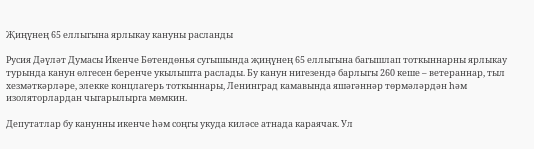Җиңүнең 65 еллыгына ярлыкау кануны расланды

Русия Дәүләт Думасы Икенче Бөтендөнья сугышында җиңүнең 65 еллыгына багышлап тоткыннарны ярлыкау турында канун өлгесен беренче укылышта раслады. Бу канун нигезендә барлыгы 260 кеше – ветераннар, тыл хезмәткәрләре, элекке концлагерь тоткыннары, Ленинград камавында яшәгәннәр төрмәләрдән һәм изоляторлардан чыгарылырга мөмкин.

Депутатлар бу канунны икенче һәм соңгы укуда киләсе атнада караячак. Ул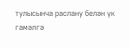тулысынча раслану белән үк гамәлгә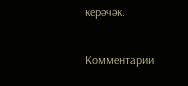керәчәк.

Комментарии